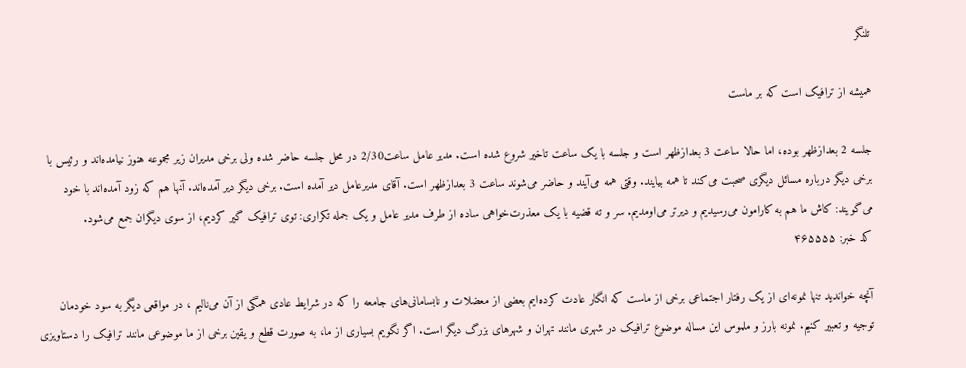تلنگر

همیشه از ترافیک است که بر ماست

جلسه 2 بعدازظهر بوده، اما حالا ساعت 3 بعدازظهر است و جلسه با یک ساعت تاخیر شروع شده است. مدیر عامل ساعت2/30 در محل جلسه حاضر شده ولی برخی مدیران زیر مجموعه هنوز نیامده‌اند و رئیس با برخی دیگر درباره مسائل دیگری صحبت می‌کند تا همه بیایند. وقتی همه می‌آیند و حاضر می‌شوند ساعت 3 بعدازظهر است. آقای مدیرعامل دیر آمده است. برخی دیگر دیر آمده‌اند. آنها هم که زود آمده‌اند با خود می‌گویند: کاش ما هم به کارامون می‌رسیدیم و دیرتر می‌اومدیم. سر و ته قضیه با یک معذرت‌خواهی ساده از طرف مدیر عامل و یک جمله تکراری: توی ترافیک گیر کردیم، از سوی دیگران جمع می‌شود.
کد خبر: ۴۶۵۵۵۵

آنچه خواندید تنها نمونه‌ای از یک رفتار اجتماعی برخی از ماست که انگار عادت کرده‌ایم بعضی از معضلات و نابسامانی‌های جامعه را که در شرایط عادی همگی از آن می‌نالیم ، در مواقعی دیگر به سود خودمان توجیه و تعبیر کنیم. نمونه بارز و ملموس این مساله موضوع ترافیک در شهری مانند تهران و شهرهای بزرگ دیگر است. اگر نگویم بسیاری از ما، به صورت قطع و یقین برخی از ما موضوعی مانند ترافیک را دستاویزی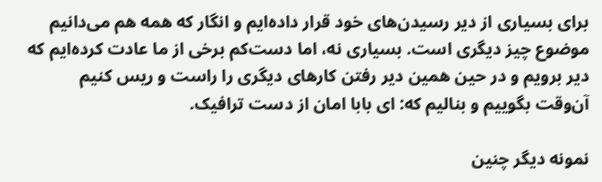برای بسیاری از دیر رسیدن‌های خود قرار داده‌ایم و انگار که همه هم می‌دانیم موضوع چیز دیگری است. بسیاری نه، اما دست‌کم برخی از ما عادت کرده‌ایم که دیر برویم و در حین همین دیر رفتن کارهای دیگری را راست و ریس کنیم آن‌وقت بگوییم و بنالیم که: ای بابا امان از دست ترافیک.

نمونه دیگر چنین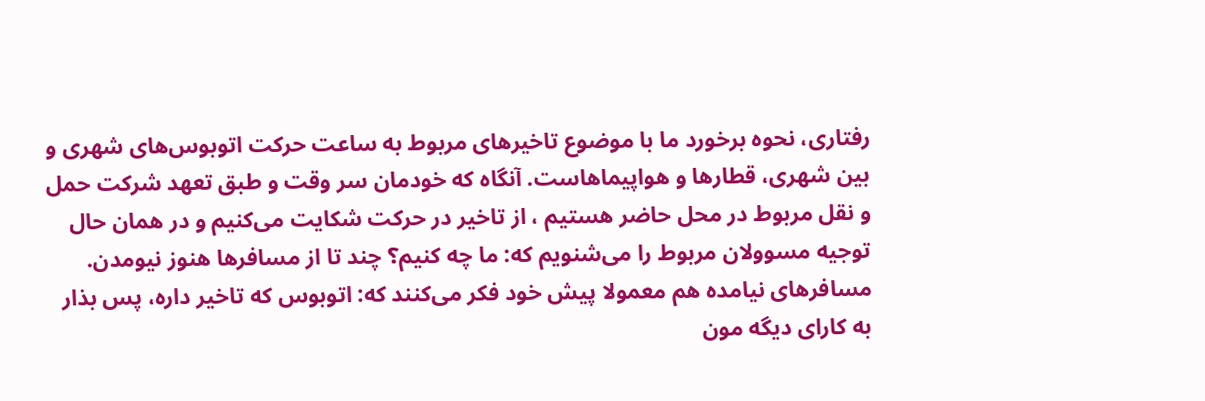رفتاری، نحوه برخورد ما با موضوع تاخیرهای مربوط به ساعت حرکت اتوبوس‌های شهری و بین شهری، قطار‌ها و هواپیماهاست. آنگاه که خودمان سر وقت و طبق تعهد شرکت حمل و نقل مربوط در محل حاضر هستیم ، از تاخیر در حرکت شکایت می‌کنیم و در همان حال توجیه مسوولان مربوط را می‌شنویم که: ما چه کنیم؟ چند تا از مسافرها هنوز نیومدن. مسافرهای نیامده هم معمولا پیش خود فکر می‌کنند که: اتوبوس که تاخیر داره، پس بذار به کارای دیگه مون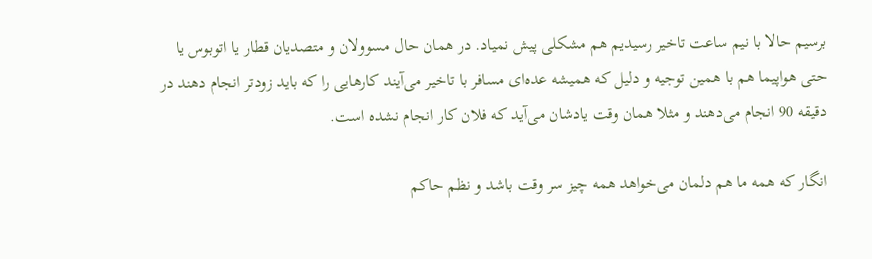برسیم حالا با نیم ساعت تاخیر رسیدیم هم مشکلی پیش نمیاد. در همان حال مسوولان و متصدیان قطار یا اتوبوس یا حتی هواپیما هم با همین توجیه و دلیل که همیشه عده‌ای مسافر با تاخیر می‌آیند کارهایی را که باید زودتر انجام دهند در دقیقه 90 انجام می‌دهند و مثلا همان وقت یادشان می‌آید که فلان کار انجام نشده است.

انگار که همه ما هم دلمان می‌خواهد همه چیز سر وقت باشد و نظم حاکم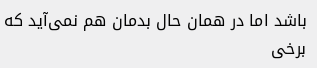باشد اما در همان حال بدمان هم نمی‌آید که برخی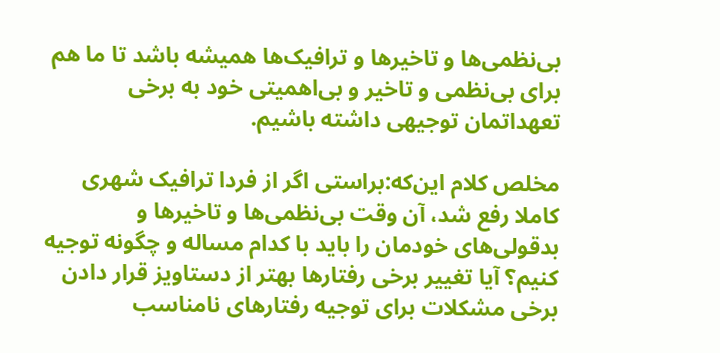بی‌نظمی‌ها و تاخیرها و ترافیک‌ها همیشه باشد تا ما هم برای بی‌نظمی و تاخیر و بی‌اهمیتی خود به برخی تعهداتمان توجیهی داشته باشیم.

مخلص کلام این‌که:براستی اگر از فردا ترافیک شهری کاملا رفع شد، آن وقت بی‌نظمی‌ها و تاخیر‌ها و بدقولی‌های خودمان را باید با کدام مساله و چگونه توجیه کنیم؟ آیا تغییر برخی رفتارها بهتر از دستاویز قرار دادن برخی مشکلات برای توجیه رفتارهای نامناسب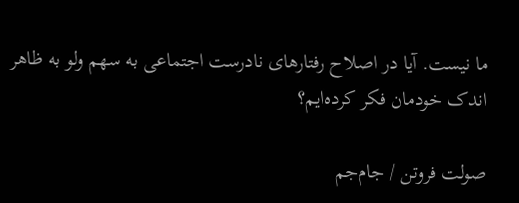ما نیست. آیا در اصلاح رفتارهای نادرست اجتماعی به سهم ولو به ظاهر اندک خودمان فکر کرده‌ایم؟

صولت فروتن ‌/ جام‌جم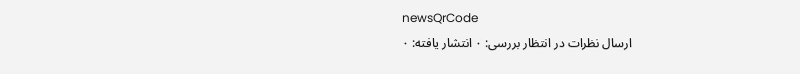newsQrCode
ارسال نظرات در انتظار بررسی: ۰ انتشار یافته: ۰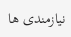نیازمندی ها